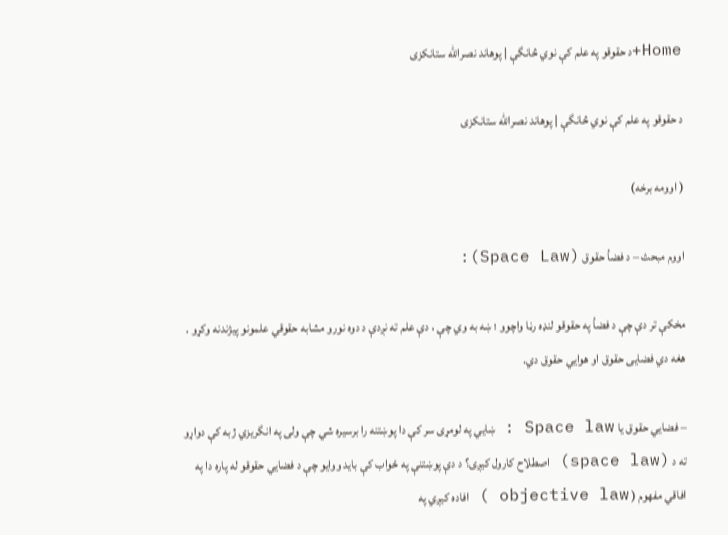Home+د حقوقو په علم کې نوي څانگې | پوهاند نصرالله ستانکزی

د حقوقو په علم کې نوي څانگې | پوهاند نصرالله ستانکزی

( اوومه برخه)

اووم مبحث – د فضأ حقوق (Space Law):

مخکې تر دې چې د فضأ په حقوقو لنډه رڼا واچوو ؛ ښه به وي چې ، دې علم ته نږدې د دوه نورو مشابه حقوقي علمونو پیژندنه وکړو . هغه دي فضایی حقوق او هوایي حقوق دي.

– فضایي حقوق یا Space law : ښایي په لومړی سر کې دا پوښتنه را برسیره شي چې ولی په انگریزي ژبه کې دواړو ته د (space law) اصطلاح کارول کیږی؟ د دې پوښتنې په ځواب کې باید ووایو چې د فضایي حقوقو له پاره دا په افاقي مفهوم ( objective law ) افاده کیږي په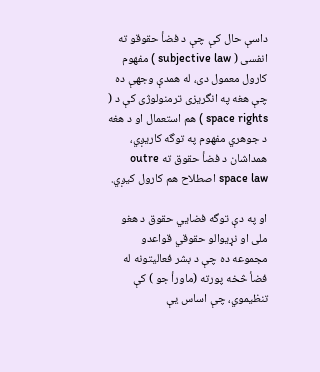داسې حال کې چې د فضأ حقوقو ته انفسی ( subjective law ) مفهوم کارول معمول دی، له همدې وجهې ده چې هغه په انگریزی ترمنولوژی کې د ( space rights ) هم استعمال او د هغه د جوهري مفهوم په توگه کاریږي، همداشان د فضأ حقوق ته outre space law اصطلاح هم کارول کیږي.

او په دې توگه فضایي حقوق د هغو ملی او نړیوالو حقوقي قواعدو مجموعه ده چې د بشر فعالیتونه له فضأ څخه پورته (ماورأ جو ) کې تنظیموي، چې اساس یې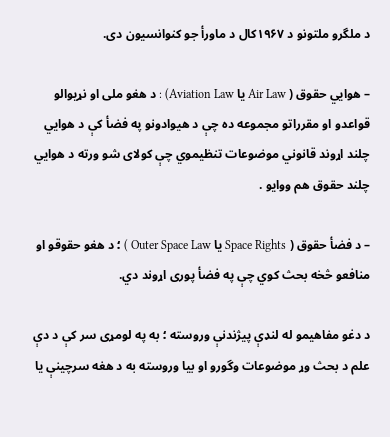د ملگرو ملتونو د ۱۹۶۷کال د ماورأ جو کنوانسیون دی.

– هوایي حقوق ( Air Law یا Aviation Law) : د هغو ملی او نړیوالو قواعدو او مقرراتو مجموعه ده چې د هیوادونو په فضأ کې د هوایي چلند اړوند قانوني موضوعات تنظیموي چې کولای شو ورته د هوایي چلند حقوق هم ووایو .

– د فضأ حقوق ( Space Rights یا Outer Space Law ) ؛ د هغو حقوقو او منافعو څخه بحث کوي چې په فضأ پوری اړوند دي.

د دغو مفاهیمو له لنډې پیژندنې وروسته ؛ به په لومړی سر کې د دې علم د بحث وړ موضوعات وگورو او بیا وروسته به د هغه سرچینې یا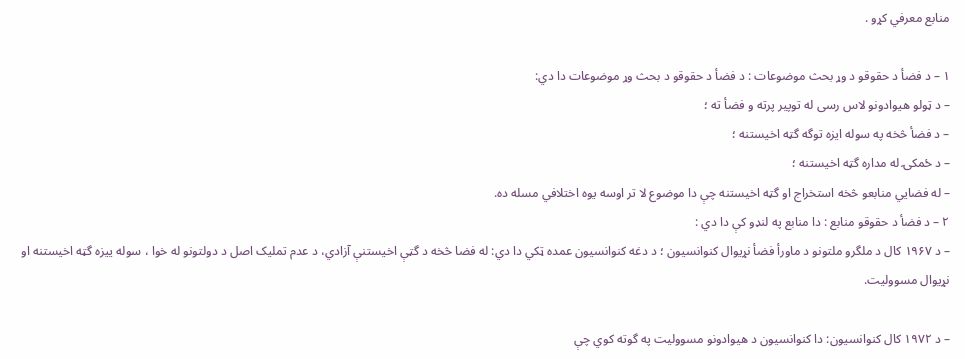منابع معرفي کړو .

۱ – د فضأ د حقوقو د وړ بحث موضوعات : د فضأ د حقوقو د بحث وړ موضوعات دا دي:
– د ټولو هیوادونو لاس رسی له توپیر پرته و فضأ ته ؛
– د فضأ څخه په سوله ایزه توگه گټه اخیستنه ؛
– د ځمکۍ له مداره گټه اخیستنه ؛
– له فضایي منابعو څخه استخراج او‌ گټه اخیستنه چې دا موضوع لا تر اوسه یوه اختلافي مسله ده.
۲ – د فضأ د حقوقو منابع : دا منابع په لنډو کې دا دي :
– د ۱۹۶۷ کال د ملگرو ملتونو د ماورأ فضأ نړیوال کنوانسیون ؛ د دغه کنوانسیون عمده ټکي دا دي: له فضا څخه د گټې اخیستنې آزادي، د عدم تملیک اصل د دولتونو له خوا ، سوله ییزه گټه اخیستنه او نړیوال مسوولیت.

– د ۱۹۷۲ کال کنوانسیون: دا کنوانسیون د هیوادونو مسوولیت په گوته کوي چې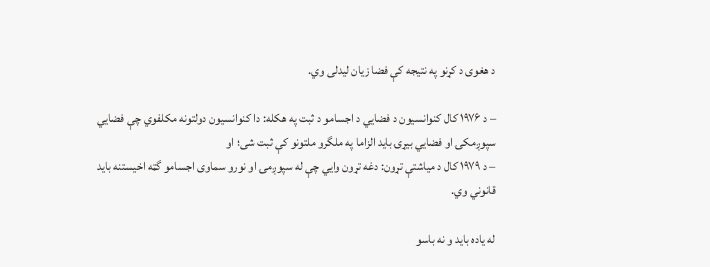د هغوی د کړنو په نتیجه کې فضا زیان لیدلی وي.

– د ۱۹۷۶ کال کنوانسیون د فضایي د اجسامو د ثبت په هکله: دا کنوانسیون دولتونه مکلفوي چې فضایي سپوږمکۍ او فضایي بیړۍ باید الزاما په ملگرو ملتونو کې ثبت شی؛ او
– د ۱۹۷۹ کال د میاشتې تړون: دغه تړون وایي چې له سپوږمۍ او‌ نورو سماوی اجسامو گټه اخیستنه باید قانوني وي.

له یاده باید و نه باسو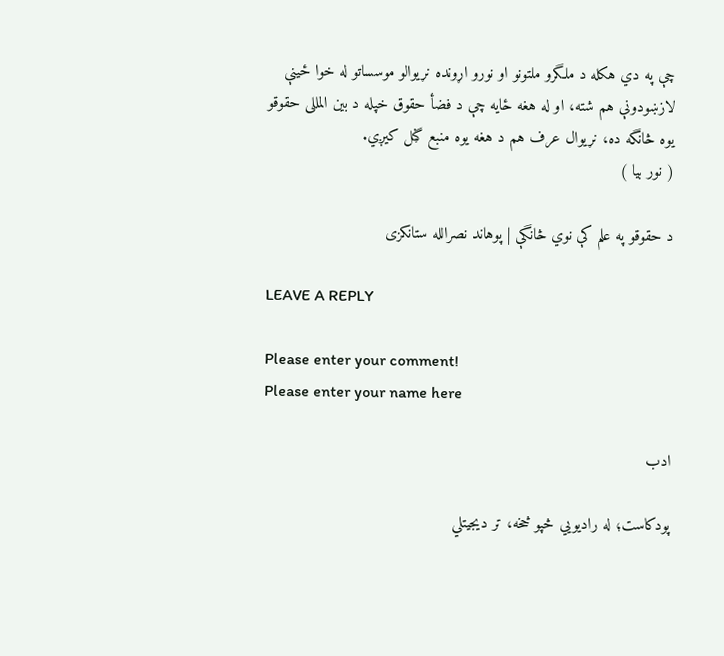چې په دي هکله د ملگرو ملتونو او نورو اړونده نړیوالو موسساتو له خوا ځینې لازښودونې هم شته، او له هغه ځایه چې د فضأ حقوق خپله د بین المللی حقوقو یوه څانگه ده، نړیوال عرف هم د هغه یوه منبع گڼل کیږي.
( نور بیا )

د حقوقو په علم کې نوي څانگې | پوهاند نصرالله ستانکزی

LEAVE A REPLY

Please enter your comment!
Please enter your name here

ادب

پودکاست؛ له رادیويي څپو څخه، تر دیجیتلي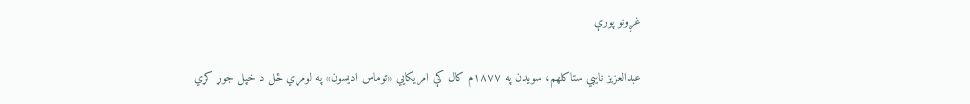غږونو پورې

عبدالعزیز نایبي ستاکلهم، سویدن په ۱۸۷۷م کال کې امریکایي «توماس ادیسون» په لومړي ځل د خپل جوړ کړي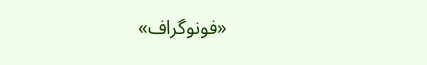«فونوگراف»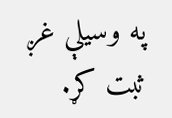په وسیلې غږ ثبت کړ.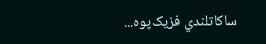ساکاتلندي فزیک‌پوه...